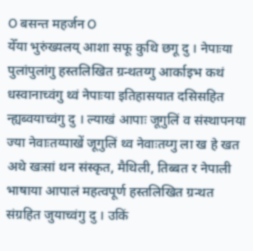O बसन्त महर्जन O
येँया भुरुंख्यलय् आशा सफू कुथि छगू दु । नेपाःया पुलांपुलांगु हस्तलिखित ग्रन्थतय्गु आर्काइभ कथं धस्वानाच्वंगु थ्वं नेपाःया इतिहासयात दसिसहित न्ह्यब्वयाच्वंगु दु । ल्याखं आपाः जूगुलिं व संस्थापनया ज्या नेवाःतय्पाखें जूगुलिं थ्व नेवाःतय्गु ला ख हे खत अथे खःसां थन संस्कृत, मैथिली, तिब्बत र नेपाली भाषाया आपालं महत्वपूर्ण हस्तलिखित ग्रन्थत संग्रहित जुयाच्वंगु दु । उकिं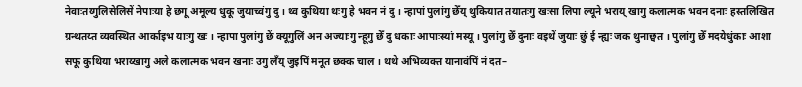नेवाःतय्गुलिसेलिसें नेपाःया हे छगू अमूल्य धुकू जुयाच्वंगु दु । थ्व कुथिया थःगु हे भवन नं दु । न्हापां पुलांगु छेँय् थुकियात तयातःगु खःसा लिपा ल्यूने भराय् खागु कलात्मक भवन दनाः हस्तलिखित ग्रन्थतय्त व्यवस्थित आर्काइभ याःगु खः । न्हापा पुलांगु छें क्यूगुलिं अन अज्याःगु न्हूगु छेँ दु धकाः आपाःस्यां मस्यू । पुलांगु छेँ दुनाः वइथें जुयाः छुं ई न्ह्यः जक थुनाछ्वत । पुलांगु छेँ मदयेधुंकाः आशा सफू कुथिया भराय्खागु अले कलात्मक भवन खनाः उगु लँय् जुइपिं मनूत छक्क चाल । थथे अभिव्यक्त यानावंपिं नं दत–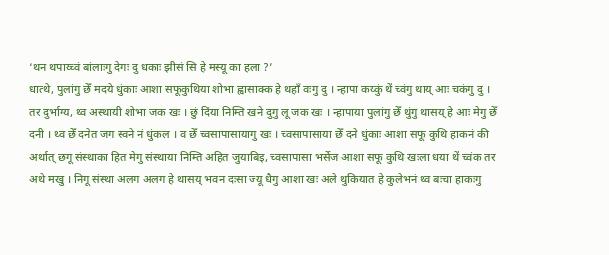‘थन थपाय्च्वं बांलाःगु देगः दु धकाः झीसं सि हे मस्यू का हला ?’
धात्थे, पुलांगु छेँ मदये धुंकाः आशा सफूकुथिया शोभा ह्वासाक्क हे थहाँ वःगु दु । न्हापा कय्कुं थें च्वंगु थाय् आः चकंगु दु । तर दुर्भाग्य, थ्व अस्थायी शोभा जक खः । छुं दिंया निम्ति खने दुगु लू जक खः । न्हापाया पुलांगु छेँ थुंगु थासय् हे आः मेगु छेँ दनी । थ्व छेँ दनेत जग स्वने नं धुंकल । व छेँ च्वसापासायागु खः । च्वसापासाया छेँ दने धुंकाः आशा सफू कुथि हाकनं की अर्थात् छगू संस्थाका हित मेगु संस्थाया निम्ति अहित जुयाबिइ, च्वसापासा भर्सेज आशा सफू कुथि खःला धया थें च्वंक तर अथे मखु । निगू संस्था अलग अलग हे थासय् भवन दःसा ज्यू धैगु आशा खः अले थुकियात हे कुलेभनं थ्व बःचा हाकःगु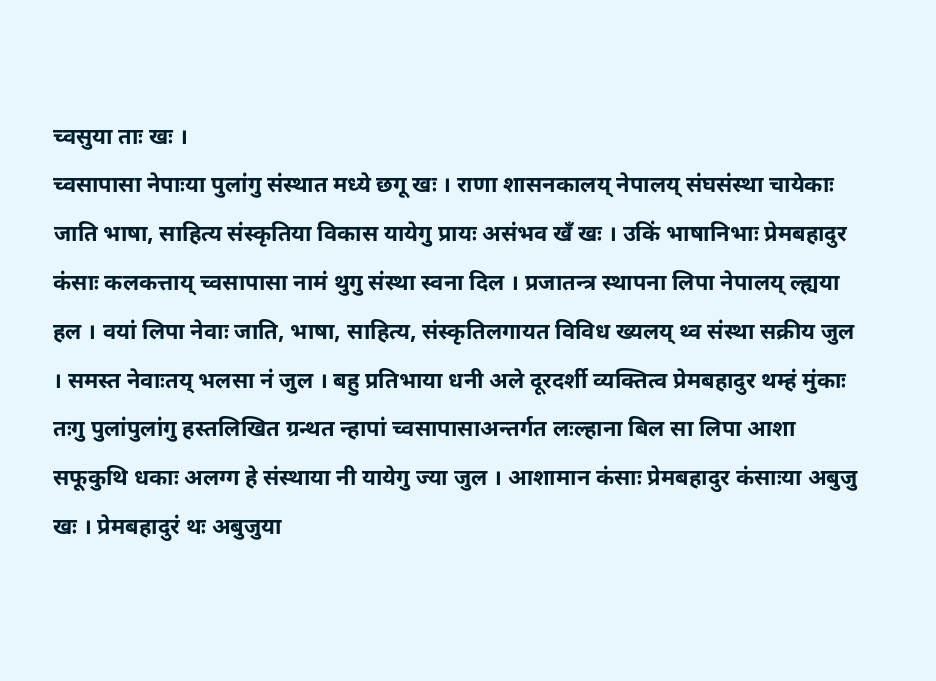च्वसुया ताः खः ।
च्वसापासा नेपाःया पुलांगु संस्थात मध्ये छगू खः । राणा शासनकालय् नेपालय् संघसंस्था चायेकाः जाति भाषा, साहित्य संस्कृतिया विकास यायेगु प्रायः असंभव खँ खः । उकिं भाषानिभाः प्रेमबहादुर कंसाः कलकत्ताय् च्वसापासा नामं थुगु संस्था स्वना दिल । प्रजातन्त्र स्थापना लिपा नेपालय् ल्ह्यया हल । वयां लिपा नेवाः जाति, भाषा, साहित्य, संस्कृतिलगायत विविध ख्यलय् थ्व संस्था सक्रीय जुल । समस्त नेवाःतय् भलसा नं जुल । बहु प्रतिभाया धनी अले दूरदर्शी व्यक्तित्व प्रेमबहादुर थम्हं मुंकाः तःगु पुलांपुलांगु हस्तलिखित ग्रन्थत न्हापां च्वसापासाअन्तर्गत लःल्हाना बिल सा लिपा आशा सफूकुथि धकाः अलग्ग हे संस्थाया नी यायेगु ज्या जुल । आशामान कंसाः प्रेमबहादुर कंसाःया अबुजु खः । प्रेमबहादुरं थः अबुजुया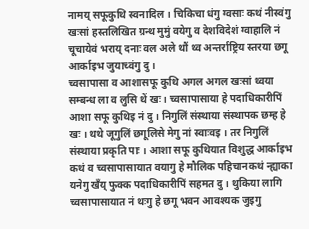नामय् सफूकुथि स्वनादिल । चिकिचा धंगु ग्वसाः कथं नीस्वंगु खःसां हस्तलिखित ग्रन्थ मुमुं वयेगु व देशविदेशं ग्वाहालि नं चूचायेवं भराय् दनाः वल अले थौं थ्व अन्तर्राष्ट्रिय स्तरया छगू आर्काइभ जुयाच्वंगु दु ।
च्वसापासा व आशासफू कुथि अगल अगल खःसां थ्वया सम्बन्ध ला व लुसि थें खः । च्वसापासाया हे पदाधिकारीपिं आशा सफू कुथिइ नं दु । निगुलिं संस्थाया संस्थापक छम्ह हे खः । थथे जूगुलिं छगूलिसे मेगु नां स्वाःवइ । तर निगुलिं संस्थाया प्रकृति पाः । आशा सफू कुथियात विशुद्ध आर्काइभ कथं व च्वसापासायात वयागु हे मौलिक पहिचानकथं न्ह्याका यनेगु खँय् फुक्क पदाधिकारीपिं सहमत दु । थुकिया लागि च्वसापासायात नं थःगु हे छगू भवन आवश्यक जुइगु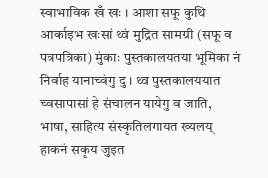स्वाभाविक खँ खः । आशा सफू कुथि आर्काइभ खःसां थ्वं मुद्रित सामग्री (सफू व पत्रपत्रिका) मुंकाः पुस्तकालयतया भूमिका नं निर्वाह यानाच्वंगु दु । थ्व पुस्तकालययात च्वसापासां हे संचालन यायेगु व जाति, भाषा, साहित्य संस्कृतिलगायत ख्यलय् हाकनं सकृय जुइत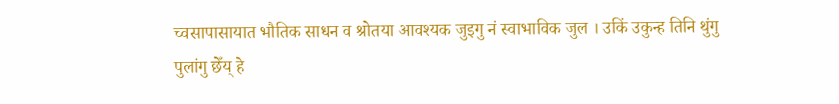च्वसापासायात भौतिक साधन व श्रोतया आवश्यक जुइगु नं स्वाभाविक जुल । उकिं उकुन्ह तिनि थुंगु पुलांगु छेँय् हे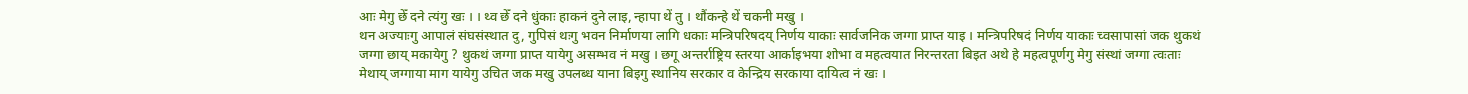आः मेगु छेँ दने त्यंगु खः । । थ्व छेँ दने धुंकाः हाकनं दुने लाइ, न्हापा थें तु । थौंकन्हे थें चकनी मखु ।
थन अज्याःगु आपालं संघसंस्थात दु, गुपिसं थःगु भवन निर्माणया लागि धकाः मन्त्रिपरिषदय् निर्णय याकाः सार्वजनिक जग्गा प्राप्त याइ । मन्त्रिपरिषदं निर्णय याकाः च्वसापासां जक थुकथं जग्गा छाय् मकायेगु ? थुकथं जग्गा प्राप्त यायेगु असम्भव नं मखु । छगू अन्तर्राष्ट्रिय स्तरया आर्काइभया शोभा व महत्वयात निरन्तरता बिइत अथे हे महत्वपूर्णगु मेगु संस्थां जग्गा त्वःताः मेथाय् जग्गाया माग यायेगु उचित जक मखु उपलब्ध याना बिइगु स्थानिय सरकार व केन्द्रिय सरकाया दायित्व नं खः ।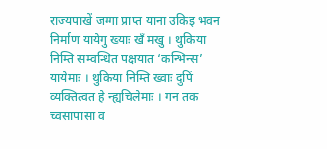राज्यपाखें जग्गा प्राप्त याना उकिइ भवन निर्माण यायेगु ख्याः खँ मखु । थुकिया निम्ति सम्वन्धित पक्षयात ‘कन्भिन्स’ यायेमाः । थुकिया निम्ति ख्वाः दुपिं व्यक्तित्वत हे न्ह्यचिलेमाः । गन तक च्वसापासा व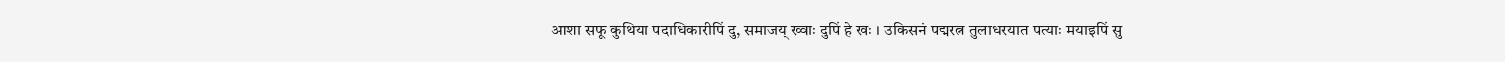आशा सफू कुथिया पदाधिकारीपिं दु, समाजय् ख्वाः दुपिं हे खः । उकिसनं पद्मरत्न तुलाधरयात पत्याः मयाइपिं सु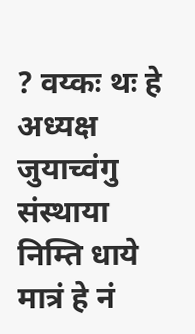? वय्कः थः हे अध्यक्ष जुयाच्वंगु संस्थाया निम्ति धाये मात्रं हे नं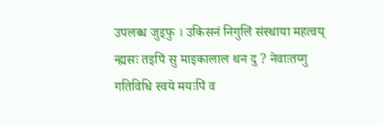उपलब्ध जुइफु । उकिसनं निगुलिं संस्थाया महत्वय् न्ह्यसः तइपिं सु माइकालाल थन दु ? नेवाःतय्गु गतिविधि स्वये मयःपिं व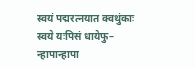स्वयं पद्मरत्नयात क्वथुंकाः स्वये यःपिसं धायेफु– न्हापान्हापा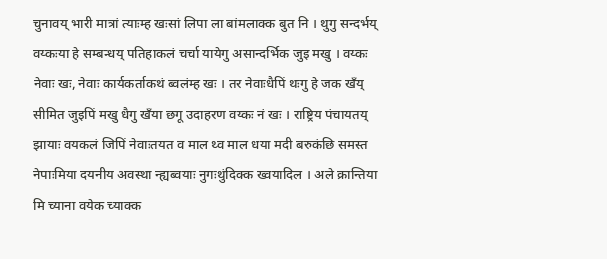चुनावय् भारी मात्रां त्याःम्ह खःसां लिपा ला बांमलाक्क बुत नि । थुगु सन्दर्भय् वय्कःया हे सम्बन्धय् पतिहाकलं चर्चा यायेगु असान्दर्भिक जुइ मखु । वय्कः नेवाः खः, नेवाः कार्यकर्ताकथं ब्वलंम्ह खः । तर नेवाःधैपिं थःगु हे जक खँय् सीमित जुइपिं मखु धैगु खँया छगू उदाहरण वय्कः नं खः । राष्ट्रिय पंचायतय् झायाः वयकलं जिपिं नेवाःतयत व माल थ्व माल धया मदी बरुकंछि समस्त नेपाःमिया दयनीय अवस्था न्ह्यब्वयाः नुगःथुंदिक्क ख्वयादिल । अले क्रान्तिया मि च्याना वयेक च्याक्क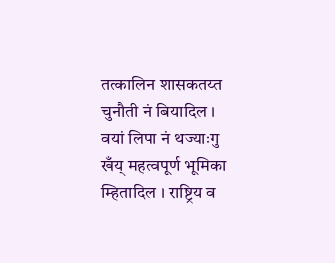तत्कालिन शासकतय्त चुनौती नं बियादिल । वयां लिपा नं थज्याःगु खँय् महत्वपूर्ण भूमिका म्हितादिल । राष्ट्रिय व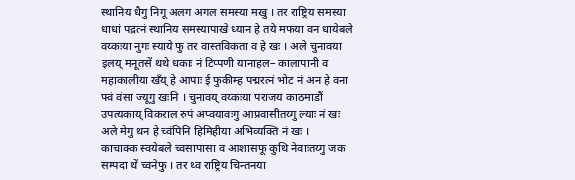स्थानिय धैगु निगू अलग अगल समस्या मखु । तर राष्ट्रिय समस्या धाधां पद्रत्नं स्थानिय समस्यापाखे ध्यान हे तये मफया वन धायेबले वय्कःया नुगः स्याये फु तर वास्तविकता व हे खः । अले चुनावया इलय् मनूतसें थथे धकाः नं टिप्पणी यानाहल– कालापानी व महाकालीया खँय् हे आपाः ई फुकीम्ह पद्मरत्नं भोट नं अन हे वना फ्वं वंसा ज्यूगु खःनि । चुनावय् वय्कःया पराजय काठमाडौं उपत्यकाय् विकराल रुपं अप्वयावःगु आप्रवासीतय्गु ल्याः नं खः अले मेगु थन हे च्वंपिनि हिमिहीया अभिव्यक्ति नं खः ।
काचाक्क स्वयेबले च्वसापासा व आशासफू कुथि नेवाःतय्गु जक सम्पदा थें च्वनेफु । तर थ्व राष्ट्रिय चिन्तनया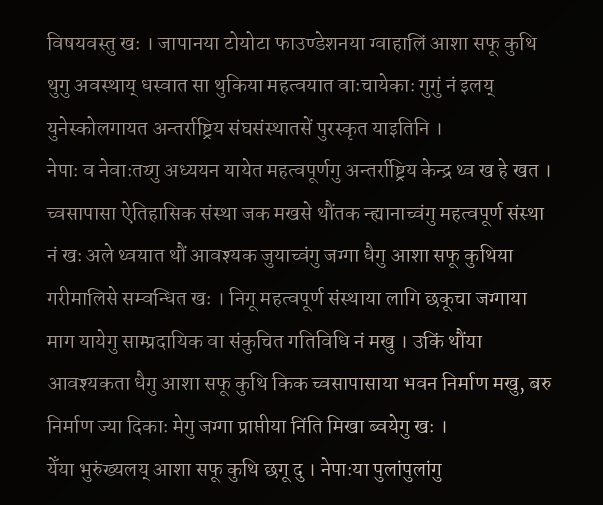विषयवस्तु खः । जापानया टोयोटा फाउण्डेशनया ग्वाहालिं आशा सफू कुथि थुगु अवस्थाय् धस्वात सा थुकिया महत्वयात वाःचायेकाः गुगुं नं इलय् युनेस्कोलगायत अन्तर्राष्ट्रिय संघसंस्थातसें पुरस्कृत याइतिनि ।
नेपाः व नेवाःतय्गु अध्ययन यायेत महत्वपूर्णगु अन्तर्राष्ट्रिय केन्द्र थ्व ख हे खत । च्वसापासा ऐतिहासिक संस्था जक मखसे थौंतक न्ह्यानाच्वंगु महत्वपूर्ण संस्था नं खः अले थ्वयात थौं आवश्यक जुयाच्वंगु जग्गा धैगु आशा सफू कुथिया गरीमालिसे सम्वन्धित खः । निगू महत्वपूर्ण संस्थाया लागि छकूचा जग्गाया माग यायेगु साम्प्रदायिक वा संकुचित गतिविधि नं मखु । उकिं थौंया आवश्यकता धैगु आशा सफू कुथि किक च्वसापासाया भवन निर्माण मखु, बरु निर्माण ज्या दिकाः मेगु जग्गा प्राप्तीया निंति मिखा ब्वयेगु खः ।
येँया भुरुंख्यलय् आशा सफू कुथि छगू दु । नेपाःया पुलांपुलांगु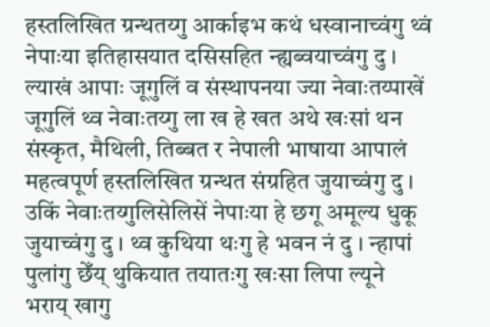हस्तलिखित ग्रन्थतय्गु आर्काइभ कथं धस्वानाच्वंगु थ्वं नेपाःया इतिहासयात दसिसहित न्ह्यब्वयाच्वंगु दु । ल्याखं आपाः जूगुलिं व संस्थापनया ज्या नेवाःतय्पाखें जूगुलिं थ्व नेवाःतय्गु ला ख हे खत अथे खःसां थन संस्कृत, मैथिली, तिब्बत र नेपाली भाषाया आपालं महत्वपूर्ण हस्तलिखित ग्रन्थत संग्रहित जुयाच्वंगु दु । उकिं नेवाःतय्गुलिसेलिसें नेपाःया हे छगू अमूल्य धुकू जुयाच्वंगु दु । थ्व कुथिया थःगु हे भवन नं दु । न्हापां पुलांगु छेँय् थुकियात तयातःगु खःसा लिपा ल्यूने भराय् खागु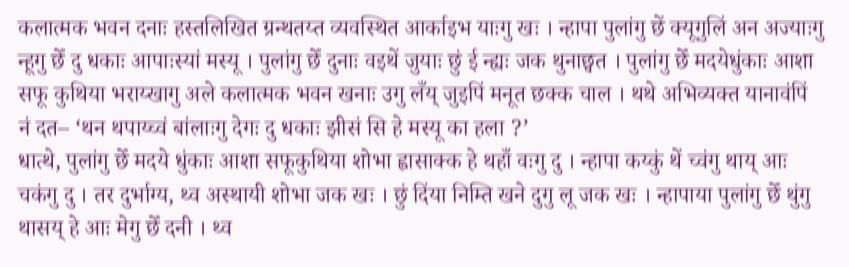कलात्मक भवन दनाः हस्तलिखित ग्रन्थतय्त व्यवस्थित आर्काइभ याःगु खः । न्हापा पुलांगु छें क्यूगुलिं अन अज्याःगु न्हूगु छेँ दु धकाः आपाःस्यां मस्यू । पुलांगु छेँ दुनाः वइथें जुयाः छुं ई न्ह्यः जक थुनाछ्वत । पुलांगु छेँ मदयेधुंकाः आशा सफू कुथिया भराय्खागु अले कलात्मक भवन खनाः उगु लँय् जुइपिं मनूत छक्क चाल । थथे अभिव्यक्त यानावंपिं नं दत– ‘थन थपाय्च्वं बांलाःगु देगः दु धकाः झीसं सि हे मस्यू का हला ?’
धात्थे, पुलांगु छेँ मदये धुंकाः आशा सफूकुथिया शोभा ह्वासाक्क हे थहाँ वःगु दु । न्हापा कय्कुं थें च्वंगु थाय् आः चकंगु दु । तर दुर्भाग्य, थ्व अस्थायी शोभा जक खः । छुं दिंया निम्ति खने दुगु लू जक खः । न्हापाया पुलांगु छेँ थुंगु थासय् हे आः मेगु छेँ दनी । थ्व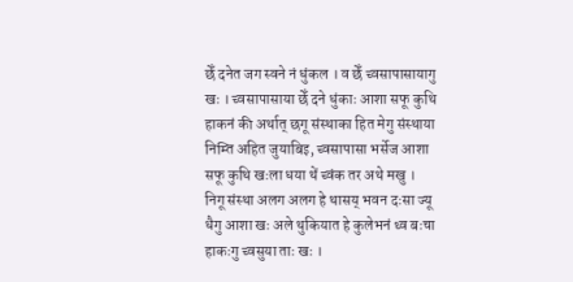छेँ दनेत जग स्वने नं धुंकल । व छेँ च्वसापासायागु खः । च्वसापासाया छेँ दने धुंकाः आशा सफू कुथि हाकनं की अर्थात् छगू संस्थाका हित मेगु संस्थाया निम्ति अहित जुयाबिइ, च्वसापासा भर्सेज आशा सफू कुथि खःला धया थें च्वंक तर अथे मखु । निगू संस्था अलग अलग हे थासय् भवन दःसा ज्यू धैगु आशा खः अले थुकियात हे कुलेभनं थ्व बःचा हाकःगु च्वसुया ताः खः ।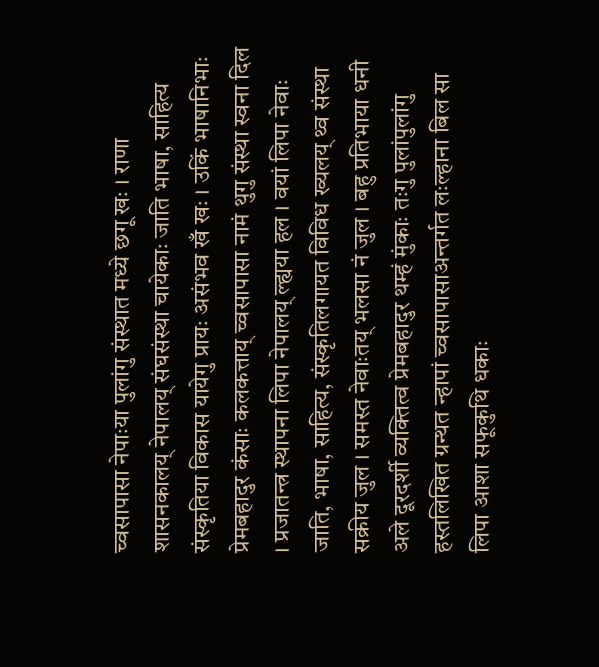च्वसापासा नेपाःया पुलांगु संस्थात मध्ये छगू खः । राणा शासनकालय् नेपालय् संघसंस्था चायेकाः जाति भाषा, साहित्य संस्कृतिया विकास यायेगु प्रायः असंभव खँ खः । उकिं भाषानिभाः प्रेमबहादुर कंसाः कलकत्ताय् च्वसापासा नामं थुगु संस्था स्वना दिल । प्रजातन्त्र स्थापना लिपा नेपालय् ल्ह्यया हल । वयां लिपा नेवाः जाति, भाषा, साहित्य, संस्कृतिलगायत विविध ख्यलय् थ्व संस्था सक्रीय जुल । समस्त नेवाःतय् भलसा नं जुल । बहु प्रतिभाया धनी अले दूरदर्शी व्यक्तित्व प्रेमबहादुर थम्हं मुंकाः तःगु पुलांपुलांगु हस्तलिखित ग्रन्थत न्हापां च्वसापासाअन्तर्गत लःल्हाना बिल सा लिपा आशा सफूकुथि धकाः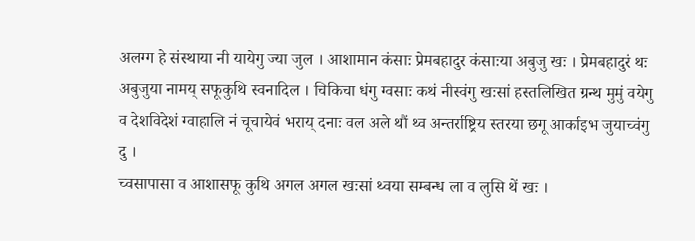अलग्ग हे संस्थाया नी यायेगु ज्या जुल । आशामान कंसाः प्रेमबहादुर कंसाःया अबुजु खः । प्रेमबहादुरं थः अबुजुया नामय् सफूकुथि स्वनादिल । चिकिचा धंगु ग्वसाः कथं नीस्वंगु खःसां हस्तलिखित ग्रन्थ मुमुं वयेगु व देशविदेशं ग्वाहालि नं चूचायेवं भराय् दनाः वल अले थौं थ्व अन्तर्राष्ट्रिय स्तरया छगू आर्काइभ जुयाच्वंगु दु ।
च्वसापासा व आशासफू कुथि अगल अगल खःसां थ्वया सम्बन्ध ला व लुसि थें खः ।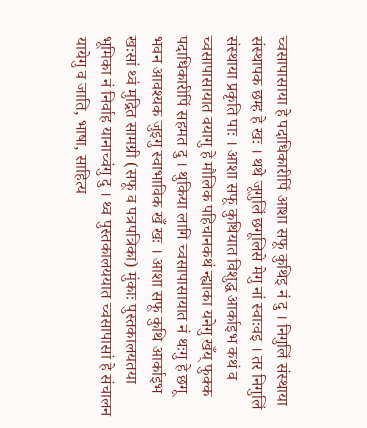च्वसापासाया हे पदाधिकारीपिं आशा सफू कुथिइ नं दु । निगुलिं संस्थाया संस्थापक छम्ह हे खः । थथे जूगुलिं छगूलिसे मेगु नां स्वाःवइ । तर निगुलिं संस्थाया प्रकृति पाः । आशा सफू कुथियात विशुद्ध आर्काइभ कथं व च्वसापासायात वयागु हे मौलिक पहिचानकथं न्ह्याका यनेगु खँय् फुक्क पदाधिकारीपिं सहमत दु । थुकिया लागि च्वसापासायात नं थःगु हे छगू भवन आवश्यक जुइगु स्वाभाविक खँ खः । आशा सफू कुथि आर्काइभ खःसां थ्वं मुद्रित सामग्री (सफू व पत्रपत्रिका) मुंकाः पुस्तकालयतया भूमिका नं निर्वाह यानाच्वंगु दु । थ्व पुस्तकालययात च्वसापासां हे संचालन यायेगु व जाति, भाषा, साहित्य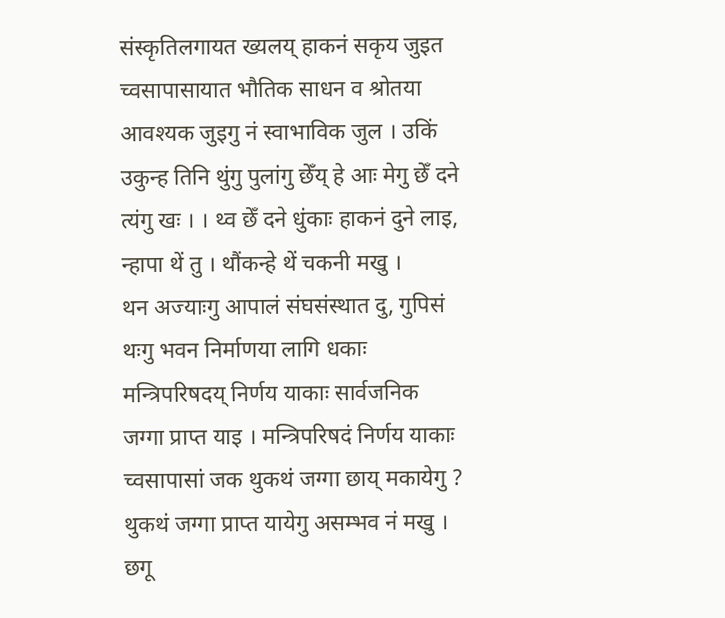संस्कृतिलगायत ख्यलय् हाकनं सकृय जुइत च्वसापासायात भौतिक साधन व श्रोतया आवश्यक जुइगु नं स्वाभाविक जुल । उकिं उकुन्ह तिनि थुंगु पुलांगु छेँय् हे आः मेगु छेँ दने त्यंगु खः । । थ्व छेँ दने धुंकाः हाकनं दुने लाइ, न्हापा थें तु । थौंकन्हे थें चकनी मखु ।
थन अज्याःगु आपालं संघसंस्थात दु, गुपिसं थःगु भवन निर्माणया लागि धकाः मन्त्रिपरिषदय् निर्णय याकाः सार्वजनिक जग्गा प्राप्त याइ । मन्त्रिपरिषदं निर्णय याकाः च्वसापासां जक थुकथं जग्गा छाय् मकायेगु ? थुकथं जग्गा प्राप्त यायेगु असम्भव नं मखु । छगू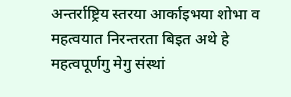अन्तर्राष्ट्रिय स्तरया आर्काइभया शोभा व महत्वयात निरन्तरता बिइत अथे हे महत्वपूर्णगु मेगु संस्थां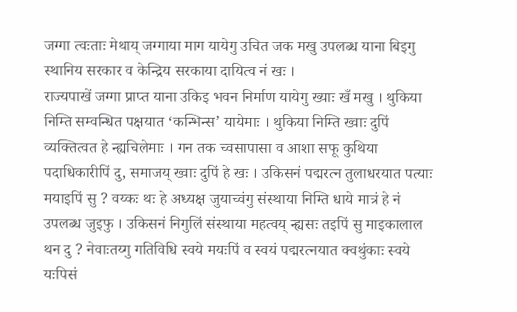जग्गा त्वःताः मेथाय् जग्गाया माग यायेगु उचित जक मखु उपलब्ध याना बिइगु स्थानिय सरकार व केन्द्रिय सरकाया दायित्व नं खः ।
राज्यपाखें जग्गा प्राप्त याना उकिइ भवन निर्माण यायेगु ख्याः खँ मखु । थुकिया निम्ति सम्वन्धित पक्षयात ‘कन्भिन्स’ यायेमाः । थुकिया निम्ति ख्वाः दुपिं व्यक्तित्वत हे न्ह्यचिलेमाः । गन तक च्वसापासा व आशा सफू कुथिया पदाधिकारीपिं दु, समाजय् ख्वाः दुपिं हे खः । उकिसनं पद्मरत्न तुलाधरयात पत्याः मयाइपिं सु ? वय्कः थः हे अध्यक्ष जुयाच्वंगु संस्थाया निम्ति धाये मात्रं हे नं उपलब्ध जुइफु । उकिसनं निगुलिं संस्थाया महत्वय् न्ह्यसः तइपिं सु माइकालाल थन दु ? नेवाःतय्गु गतिविधि स्वये मयःपिं व स्वयं पद्मरत्नयात क्वथुंकाः स्वये यःपिसं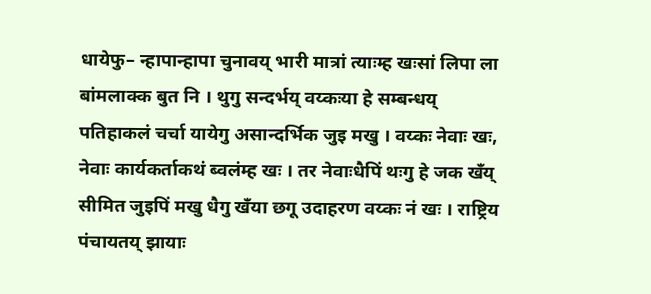धायेफु– न्हापान्हापा चुनावय् भारी मात्रां त्याःम्ह खःसां लिपा ला बांमलाक्क बुत नि । थुगु सन्दर्भय् वय्कःया हे सम्बन्धय् पतिहाकलं चर्चा यायेगु असान्दर्भिक जुइ मखु । वय्कः नेवाः खः, नेवाः कार्यकर्ताकथं ब्वलंम्ह खः । तर नेवाःधैपिं थःगु हे जक खँय् सीमित जुइपिं मखु धैगु खँया छगू उदाहरण वय्कः नं खः । राष्ट्रिय पंचायतय् झायाः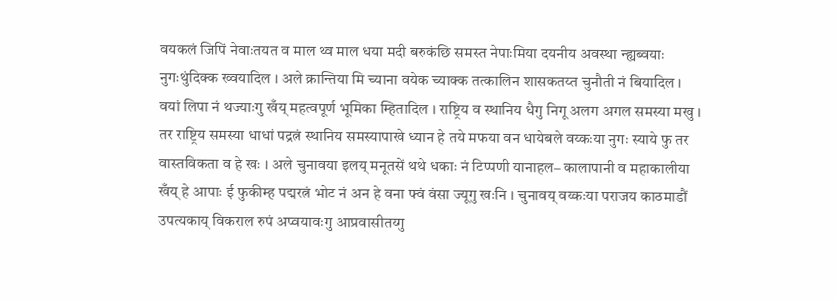वयकलं जिपिं नेवाःतयत व माल थ्व माल धया मदी बरुकंछि समस्त नेपाःमिया दयनीय अवस्था न्ह्यब्वयाः नुगःथुंदिक्क ख्वयादिल । अले क्रान्तिया मि च्याना वयेक च्याक्क तत्कालिन शासकतय्त चुनौती नं बियादिल । वयां लिपा नं थज्याःगु खँय् महत्वपूर्ण भूमिका म्हितादिल । राष्ट्रिय व स्थानिय धैगु निगू अलग अगल समस्या मखु । तर राष्ट्रिय समस्या धाधां पद्रत्नं स्थानिय समस्यापाखे ध्यान हे तये मफया वन धायेबले वय्कःया नुगः स्याये फु तर वास्तविकता व हे खः । अले चुनावया इलय् मनूतसें थथे धकाः नं टिप्पणी यानाहल– कालापानी व महाकालीया खँय् हे आपाः ई फुकीम्ह पद्मरत्नं भोट नं अन हे वना फ्वं वंसा ज्यूगु खःनि । चुनावय् वय्कःया पराजय काठमाडौं उपत्यकाय् विकराल रुपं अप्वयावःगु आप्रवासीतय्गु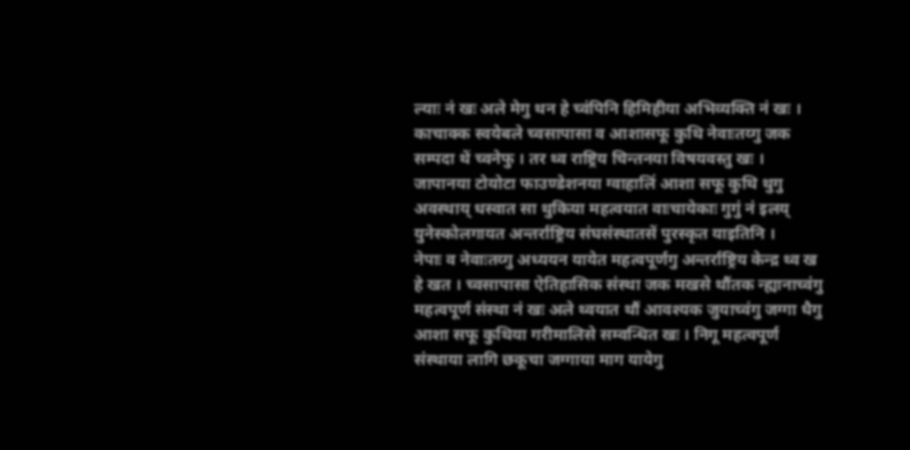ल्याः नं खः अले मेगु थन हे च्वंपिनि हिमिहीया अभिव्यक्ति नं खः ।
काचाक्क स्वयेबले च्वसापासा व आशासफू कुथि नेवाःतय्गु जक सम्पदा थें च्वनेफु । तर थ्व राष्ट्रिय चिन्तनया विषयवस्तु खः । जापानया टोयोटा फाउण्डेशनया ग्वाहालिं आशा सफू कुथि थुगु अवस्थाय् धस्वात सा थुकिया महत्वयात वाःचायेकाः गुगुं नं इलय् युनेस्कोलगायत अन्तर्राष्ट्रिय संघसंस्थातसें पुरस्कृत याइतिनि ।
नेपाः व नेवाःतय्गु अध्ययन यायेत महत्वपूर्णगु अन्तर्राष्ट्रिय केन्द्र थ्व ख हे खत । च्वसापासा ऐतिहासिक संस्था जक मखसे थौंतक न्ह्यानाच्वंगु महत्वपूर्ण संस्था नं खः अले थ्वयात थौं आवश्यक जुयाच्वंगु जग्गा धैगु आशा सफू कुथिया गरीमालिसे सम्वन्धित खः । निगू महत्वपूर्ण संस्थाया लागि छकूचा जग्गाया माग यायेगु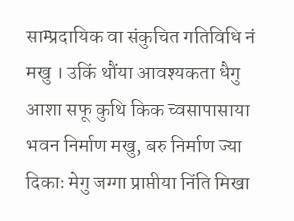साम्प्रदायिक वा संकुचित गतिविधि नं मखु । उकिं थौंया आवश्यकता धैगु आशा सफू कुथि किक च्वसापासाया भवन निर्माण मखु, बरु निर्माण ज्या दिकाः मेगु जग्गा प्राप्तीया निंति मिखा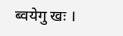ब्वयेगु खः ।